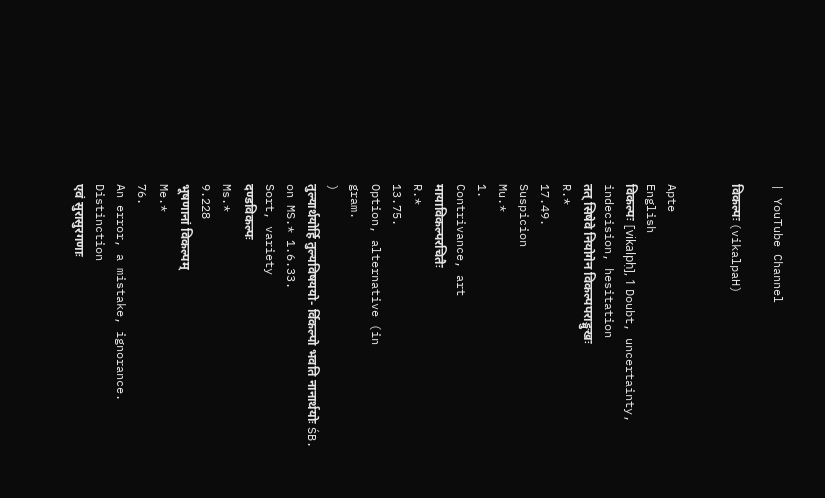| YouTube Channel

विकल्पः (vikalpaH)


Apte
English
विकल्पः [vikalpḥ], 1 Doubt, uncertainty, indecision, hesitation
तत् सिषेवे नियोगेन विकल्पपराङ्मुखः
R.*
17.49.
Suspicion
Mu.*
1.
Contrivance, art
मायाविकल्परचितैः
R.*
13.75.
Option, alternative (in
gram.
)
तुल्यार्थयोर्हि तुल्यविषययो- र्विकल्पो भवति नानार्थयोः ŚB. on MS.* 1.6.33.
Sort, variety
दण्डविकल्पः
Ms.*
9.228
भूषणानां विकल्पम्
Me.*
76.
An error, a mistake, ignorance.
Distinction
एवं सुरासुरगणाः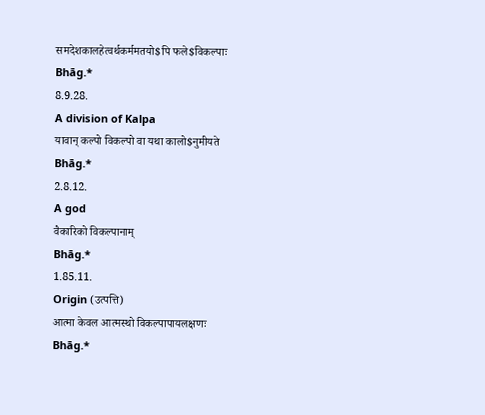समदेशकालहेत्वर्थकर्ममतयो$पि फले$विकल्पाः
Bhāg.*
8.9.28.
A division of Kalpa
यावान् कल्पो विकल्पो वा यथा कालो$नुमीयते
Bhāg.*
2.8.12.
A god
वैकारिको विकल्पानाम्
Bhāg.*
1.85.11.
Origin (उत्पत्ति)
आत्मा केवल आत्मस्थो विकल्पापायलक्षणः
Bhāg.*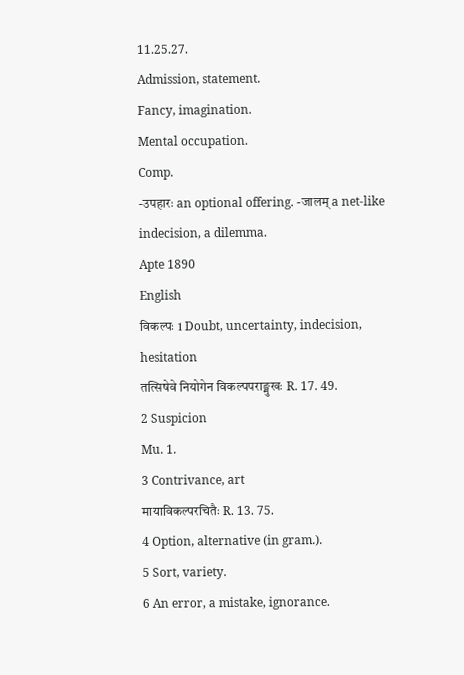11.25.27.
Admission, statement.
Fancy, imagination.
Mental occupation.
Comp.
-उपहारः an optional offering. -जालम् a net-like indecision, a dilemma.
Apte 1890
English
विकल्पः 1 Doubt, uncertainty, indecision, hesitation
तत्सिषेवे नियोगेन विकल्पपराङ्मुखः R. 17. 49.
2 Suspicion
Mu. 1.
3 Contrivance, art
मायाविकल्परचितैः R. 13. 75.
4 Option, alternative (in gram.).
5 Sort, variety.
6 An error, a mistake, ignorance.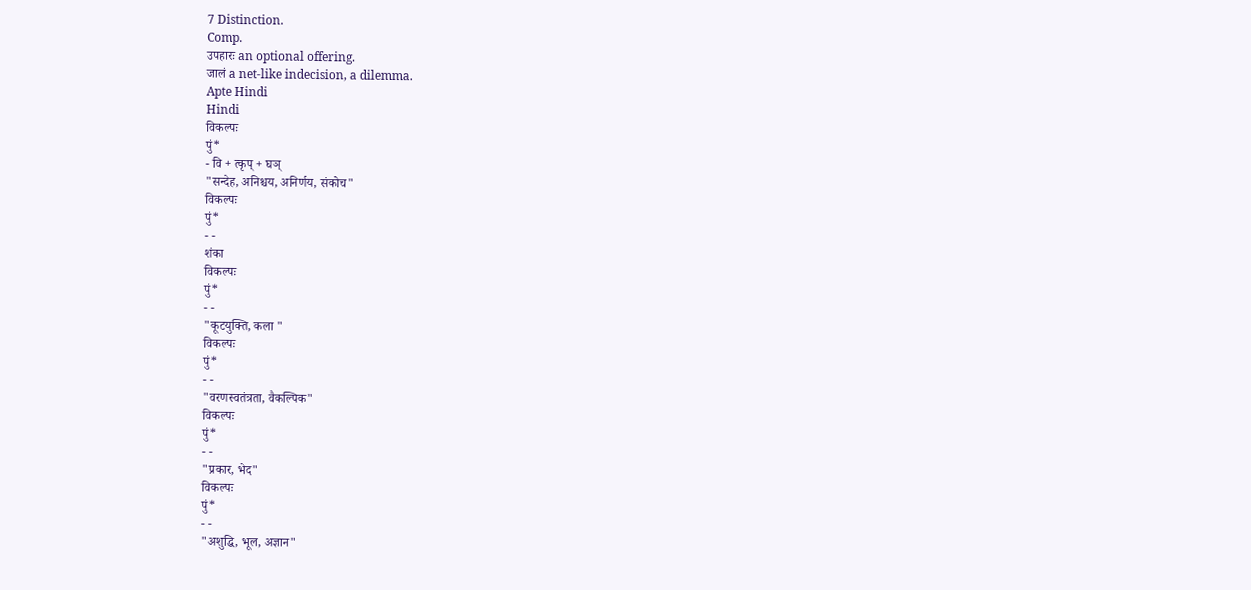7 Distinction.
Comp.
उपहारः an optional offering.
जालं a net-like indecision, a dilemma.
Apte Hindi
Hindi
विकल्पः
पुं*
- वि + त्कृप् + घञ्
"सन्देह, अनिश्चय, अनिर्णय, संकोच"
विकल्पः
पुं*
- -
शंका
विकल्पः
पुं*
- -
"कूटयुक्ति, कला "
विकल्पः
पुं*
- -
"वरणस्वतंत्रता, वैकल्पिक"
विकल्पः
पुं*
- -
"प्रकार, भेद"
विकल्पः
पुं*
- -
"अशुद्धि, भूल, अज्ञान"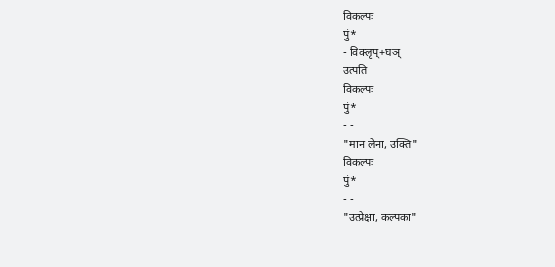विकल्पः
पुं*
- विक्लृप्+घञ्
उत्पति
विकल्पः
पुं*
- -
"मान लेना, उक्ति"
विकल्पः
पुं*
- -
"उत्प्रेक्षा, कल्पका"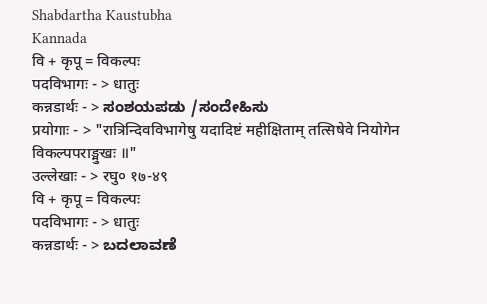Shabdartha Kaustubha
Kannada
वि + कृपू = विकल्पः
पदविभागः - > धातुः
कन्नडार्थः - > ಸಂಶಯಪಡು /ಸಂದೇಹಿಸು
प्रयोगाः - > "रात्रिन्दिवविभागेषु यदादिष्टं महीक्षिताम् तत्सिषेवे नियोगेन विकल्पपराङ्मुखः ॥"
उल्लेखाः - > रघु० १७-४९
वि + कृपू = विकल्पः
पदविभागः - > धातुः
कन्नडार्थः - > ಬದಲಾವಣೆ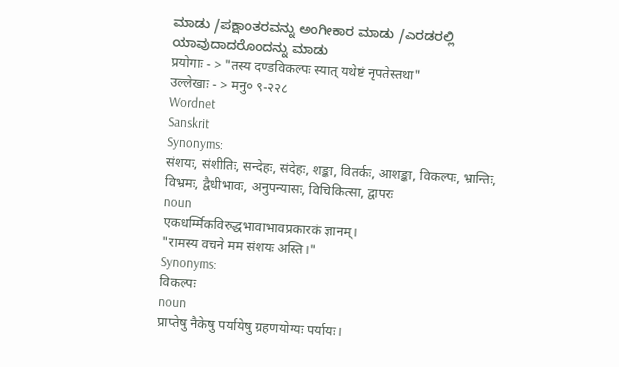ಮಾಡು /ಪಕ್ಷಾಂತರವನ್ನು ಅಂಗೀಕಾರ ಮಾಡು /ಎರಡರಲ್ಲಿ ಯಾವುದಾದರೊಂದನ್ನು ಮಾಡು
प्रयोगाः - > "तस्य दण्डविकल्पः स्यात् यथेष्टं नृपतेस्तथा"
उल्लेखाः - > मनु० ९-२२८
Wordnet
Sanskrit
Synonyms:
संशयः, संशीतिः, सन्देहः, संदेहः, शङ्का, वितर्कः, आशङ्का, विकल्पः, भ्रान्तिः, विभ्रमः, द्वैधीभावः, अनुपन्यासः, विचिकित्सा, द्वापरः
noun
एकधर्म्मिकविरुद्धभावाभावप्रकारकं ज्ञानम्।
"रामस्य वचने मम संशयः अस्ति।"
Synonyms:
विकल्पः
noun
प्राप्तेषु नैकेषु पर्यायेषु ग्रहणयोग्यः पर्यायः।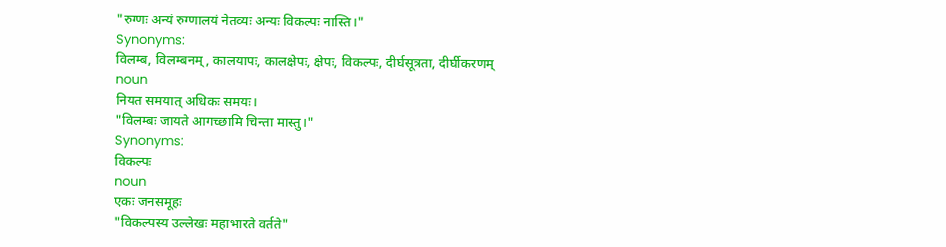"रुग्णः अन्यं रुग्णालयं नेतव्यः अन्यः विकल्पः नास्ति।"
Synonyms:
विलम्ब, विलम्बनम्, कालयापः, कालक्षेपः, क्षेपः, विकल्पः, दीर्घसूत्रता, दीर्घीकरणम्
noun
नियत समयात् अधिकः समयः।
"विलम्बः जायते आगच्छामि चिन्ता मास्तु।"
Synonyms:
विकल्पः
noun
एकः जनसमूहः
"विकल्पस्य उल्लेखः महाभारते वर्तते"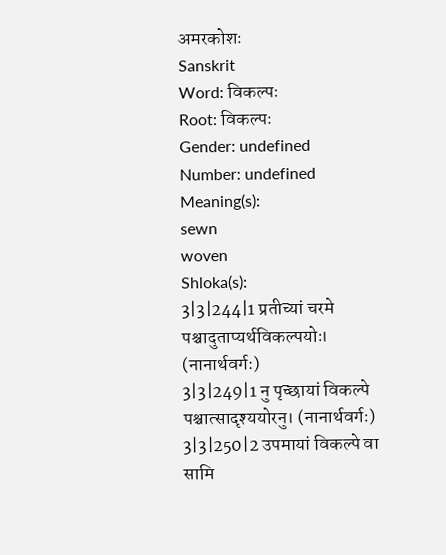अमरकोशः
Sanskrit
Word: विकल्पः
Root: विकल्पः
Gender: undefined
Number: undefined
Meaning(s):
sewn
woven
Shloka(s):
3|3|244|1 प्रतीच्यां चरमे पश्चादुताप्यर्थविकल्पयोः। (नानार्थवर्गः)
3|3|249|1 नु पृच्छायां विकल्पे पश्चात्सादृश्ययोरनु। (नानार्थवर्गः)
3|3|250|2 उपमायां विकल्पे वा सामि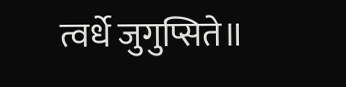त्वर्धे जुगुप्सिते॥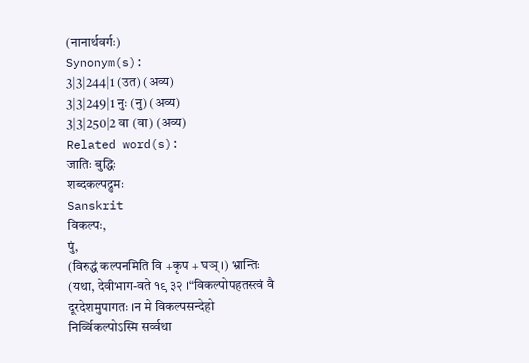(नानार्थवर्गः)
Synonym(s):
3|3|244|1 (उत) (अव्य)
3|3|249|1 नुः (नु) (अव्य)
3|3|250|2 वा (वा) (अव्य)
Related word(s):
जातिः बुद्धिः
शब्दकल्पद्रुमः
Sanskrit
विकल्पः,
पुं,
(विरुद्धं कल्पनमिति वि +कृप + घञ् ।) भ्रान्तिः (यथा, देवीभाग-वते १९ ३२ ।“विकल्पोपहतस्त्वं वै दूरदेशमुपागतः ।न मे विकल्पसन्देहो निर्व्विकल्पोऽस्मि सर्व्वथा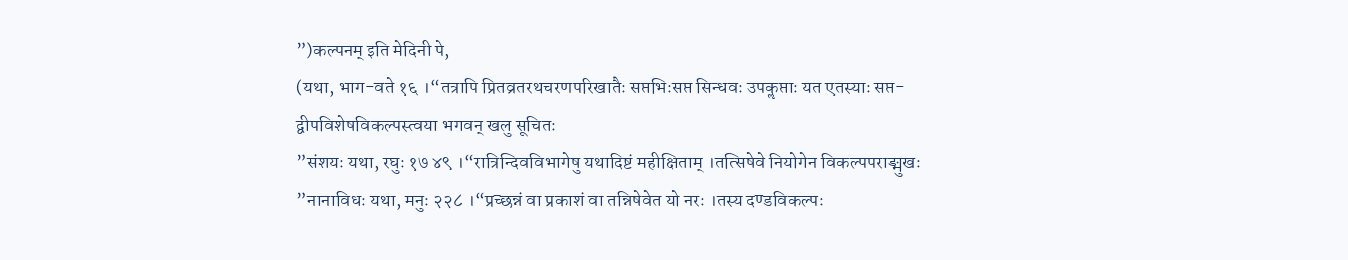”)कल्पनम् इति मेदिनी पे,
(यथा, भाग-वते १६ ।“तत्रापि प्रितव्रतरथचरणपरिखातैः सप्तभिःसप्त सिन्धवः उपकॢप्ताः यत एतस्याः सप्त-द्वीपविशेषविकल्पस्त्वया भगवन् खलु सूचितः
”संशयः यथा, रघुः १७ ४९ ।“रात्रिन्दिवविभागेषु यथादिष्टं महीक्षिताम् ।तत्सिषेवे नियोगेन विकल्पपराङ्मुखः
”नानाविधः यथा, मनुः २२८ ।“प्रच्छन्नं वा प्रकाशं वा तन्निषेवेत यो नरः ।तस्य दण्डविकल्पः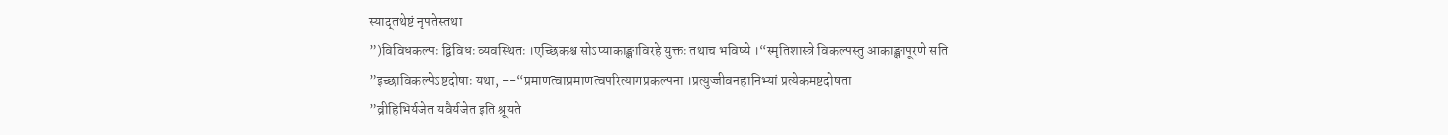स्याद्तथेष्टं नृपतेस्तथा
”)विविधकल्पः द्विविधः व्यवस्थितः ।एच्छिकश्च सोऽप्याकाङ्क्षाविरहे युक्तः तथाच भविष्ये ।“स्मृतिशास्त्रे विकल्पस्तु आकाङ्क्षापूरणे सति
”इच्छाविकल्पेऽष्टदोषाः यथा, --“प्रमाणत्वाप्रमाणत्वपरित्यागप्रकल्पना ।प्रत्युज्जीवनहानिभ्यां प्रत्येकमष्टदोषता
”व्रीहिभिर्यजेत यवैर्यजेत इति श्रूयते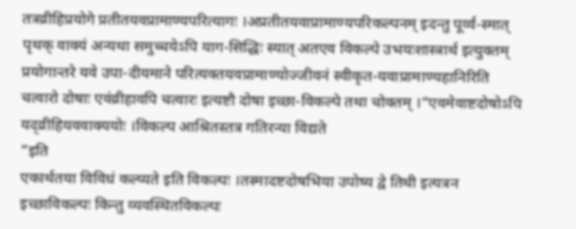तत्रव्रीहिप्रयोगे प्रतीतयवप्रामाण्यपरित्यागः ।अप्रतीतयवाप्रामाण्यपरिकल्पनम् इदन्तु पूर्व्व-स्मात् पृथक् वाक्यं अन्यथा समुच्चयेऽपि याग-सिद्धिः स्यात् अतएव विकल्पे उभयःशास्त्रार्थ इत्युक्तम् प्रयोगान्तरे यवे उपा-दीयमाने परित्यक्तयवप्रामाण्योज्जीवनं स्वीकृत-यवाप्रामाण्यहानिरिति चत्वारो दोषाः एवंव्रीहावपि चत्वारः इत्यष्टौ दोषा इच्छा-विकल्पे तथा चोक्तम् ।“एवमेवाष्टदोषोऽपि यद्व्रीहियववाक्ययोः ।विकल्प आश्रितस्तत्र गतिरन्या विद्यते
”इति
एकार्थतया विविधं कल्प्यते इति विकल्पः ।तस्मादष्टदोषभिया उपोष्य द्वे तिथी इत्यत्रन इच्छाविकल्पः किन्तु व्यवस्थितविकल्पः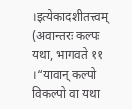।इत्येकादशीतत्त्वम्
(अवान्तरः कल्पः यथा, भागवते ११ ।“यावान् कल्पो विकल्पो वा यथा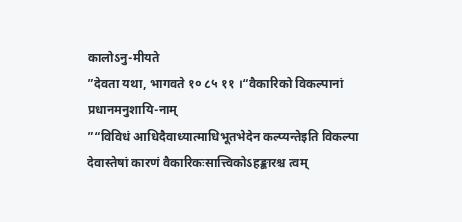कालोऽनु-मीयते
”देवता यथा, भागवते १० ८५ ११ ।“वैकारिको विकल्पानां प्रधानमनुशायि-नाम्
”“विविधं आधिदैवाध्यात्माधिभूतभेदेन कल्प्यन्तेइति विकल्पा देवास्तेषां कारणं वैकारिकःसात्त्विकोऽहङ्कारश्च त्वम्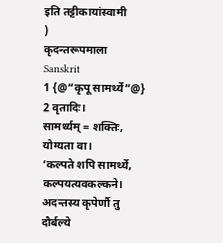इति तट्टीकायांस्वामी
)
कृदन्तरूपमाला
Sanskrit
1 {@“कृपू सामर्थ्ये”@} 2 वृतादिः।
सामर्थ्यम् = शक्तिः, योग्यता वा।
‘कल्पते शपि सामर्थ्ये, कल्पयत्यवकल्कने।
अदन्तस्य कृपेर्णौ तु दौर्बल्ये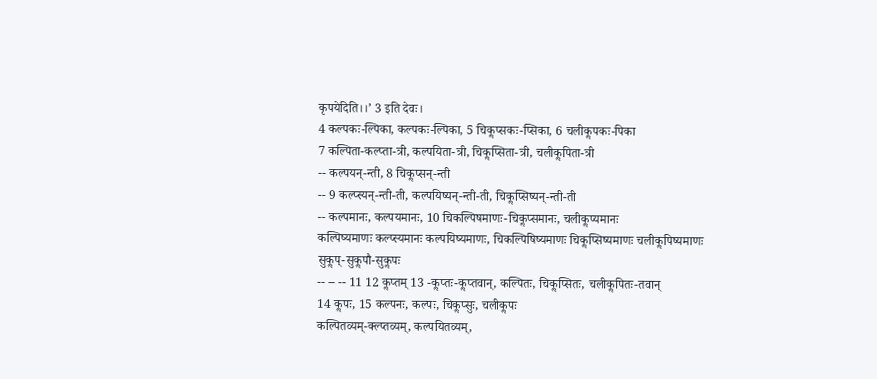कृपयेदिति।।’ 3 इति देवः।
4 कल्पकः-ल्पिका, कल्पकः-ल्पिका, 5 चिकॢप्सकः-प्सिका, 6 चलीकॢपकः-पिका
7 कल्पिता-कल्प्ता-त्री, कल्पयिता-त्री, चिकॢप्सिता-त्री, चलीकॢपिता-त्री
-- कल्पयन्-न्ती, 8 चिकॢप्सन्-न्ती
-- 9 कल्प्स्यन्-न्ती-ती, कल्पयिष्यन्-न्ती-ती, चिकॢप्सिष्यन्-न्ती-ती
-- कल्पमानः, कल्पयमानः, 10 चिकल्पिषमाणः-चिकॢप्समानः, चलीकॢप्यमानः
कल्पिष्यमाणः कल्प्स्यमानः कल्पयिष्यमाणः, चिकल्पिषिष्यमाणः चिकॢप्सिष्यमाणः चलीकॢपिष्यमाणः
सुकॢप्-सुकॢपौ-सुकॢपः
-- -- -- 11 12 कॢप्तम् 13 -कॢप्तः-कॢप्तवान्, कल्पितः, चिकॢप्सितः, चलीकॢपितः-तवान्
14 कॢपः, 15 कल्पनः, कल्पः, चिकॢप्सुः, चलीकॢपः
कल्पितव्यम्-क्ल्प्तव्यम्, कल्पयितव्यम्,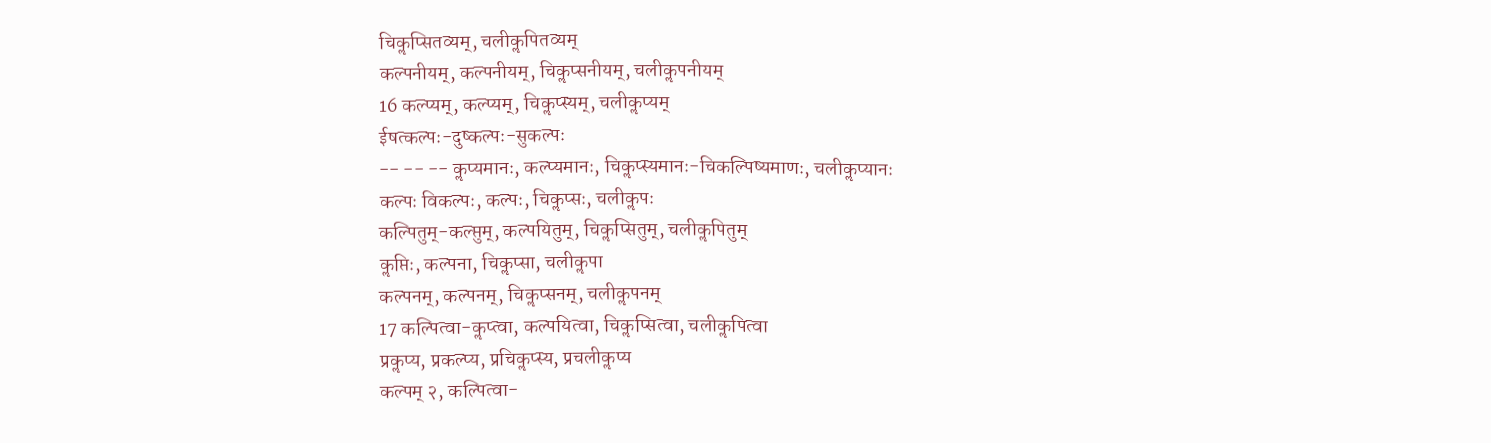चिकॢप्सितव्यम्, चलीकॢपितव्यम्
कल्पनीयम्, कल्पनीयम्, चिकॢप्सनीयम्, चलीकॢपनीयम्
16 कल्प्यम्, कल्प्यम्, चिकॢप्स्यम्, चलीकॢप्यम्
ईषत्कल्पः-दुष्कल्पः-सुकल्पः
-- -- -- कॢप्यमानः, कल्प्यमानः, चिकॢप्स्यमानः-चिकल्पिष्यमाणः, चलीकॢप्यानः
कल्पः विकल्पः, कल्पः, चिकॢप्सः, चलीकॢपः
कल्पितुम्-कल्प्तुम्, कल्पयितुम्, चिकॢप्सितुम्, चलीकॢपितुम्
कॢप्तिः, कल्पना, चिकॢप्सा, चलीकॢपा
कल्पनम्, कल्पनम्, चिकॢप्सनम्, चलीकॢपनम्
17 कल्पित्वा-कॢप्त्वा, कल्पयित्वा, चिकॢप्सित्वा, चलीकॢपित्वा
प्रकॢप्य, प्रकल्प्य, प्रचिकॢप्स्य, प्रचलीकॢप्य
कल्पम् २, कल्पित्वा-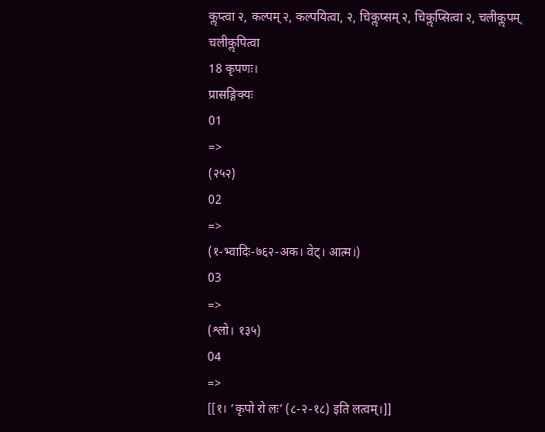कॢप्त्वा २, कल्पम् २, कल्पयित्वा, २, चिकॢप्सम् २, चिकॢप्सित्वा २, चलीकॢपम्
चलीकॢपित्वा
18 कृपणः।
प्रासङ्गिक्यः
01
=>
(२५२)
02
=>
(१-भ्वादिः-७६२-अक। वेट्। आत्म।)
03
=>
(श्लो। १३५)
04
=>
[[१। ‘कृपो रो लः’ (८-२-१८) इति लत्वम्।]]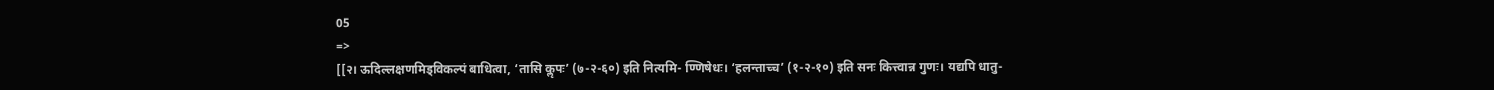05
=>
[[२। ऊदिल्लक्षणमिड्विकल्पं बाधित्वा, ‘तासि कॢपः’ (७-२-६०) इति नित्यमि- ण्णिषेधः। ‘हलन्ताच्च’ (१-२-१०) इति सनः कित्त्वान्न गुणः। यद्यपि धातु-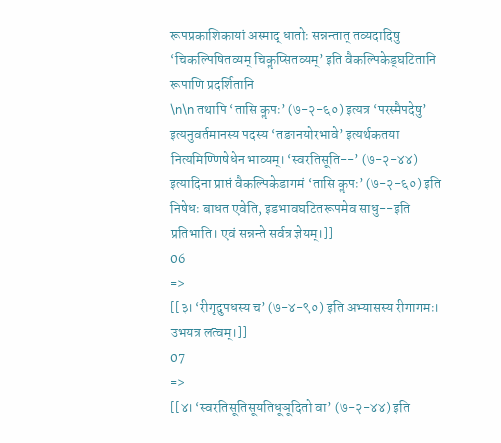रूपप्रकाशिकायां अस्माद् धातोः सन्नन्तात् तव्यदादिषु ‘चिकल्पिषितव्यम् चिकॢप्सितव्यम्’ इति वैकल्पिकेड्घटितानि रूपाणि प्रदर्शितानि
\n\n तथापि ‘तासि कॢपः’ (७-२-६०) इत्यत्र ‘परस्मैपदेषु’ इत्यनुवर्तमानस्य पदस्य ‘तङानयोरभावे’ इत्यर्थकतया नित्यमिण्णिषेधेन भाव्यम्। ‘स्वरतिसूति--’ (७-२-४४) इत्यादिना प्राप्तं वैकल्पिकेडागमं ‘तासि कॢपः’ (७-२-६०) इति निषेधः बाधत एवेति, इडभावघटितरूपमेव साधु--इति प्रतिभाति। एवं सन्नन्ते सर्वत्र ज्ञेयम्।]]
06
=>
[[३। ‘रीगृदुपधस्य च’ (७-४-९०) इति अभ्यासस्य रीगागमः। उभयत्र लत्वम्।]]
07
=>
[[४। ‘स्वरतिसूतिसूयतिधूञूदितो वा’ (७-२-४४) इति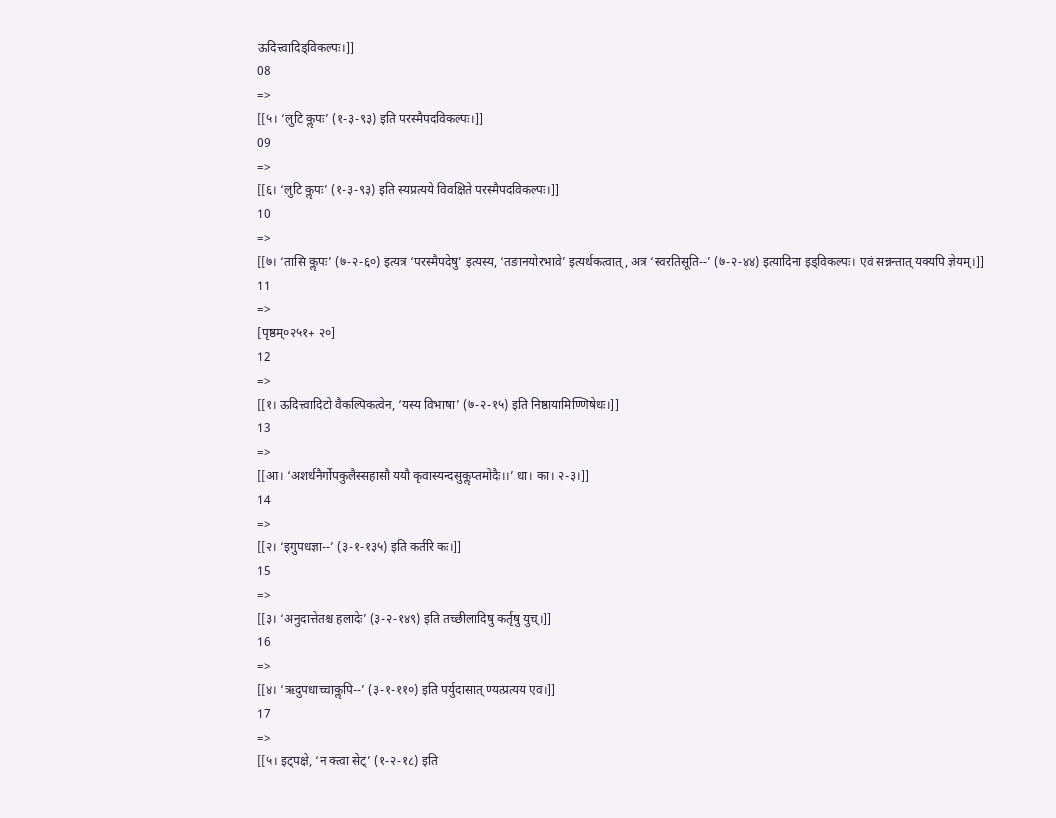ऊदित्त्वादिड्विकल्पः।]]
08
=>
[[५। ‘लुटि कॢपः’ (१-३-९३) इति परस्मैपदविकल्पः।]]
09
=>
[[६। ‘लुटि कॢपः’ (१-३-९३) इति स्यप्रत्यये विवक्षिते परस्मैपदविकल्पः।]]
10
=>
[[७। ‘तासि कॢपः’ (७-२-६०) इत्यत्र ‘परस्मैपदेषु’ इत्यस्य, ‘तङानयोरभावे’ इत्यर्थकत्वात्, अत्र ‘स्वरतिसूति--’ (७-२-४४) इत्यादिना इड्विकल्पः। एवं सन्नन्तात् यक्यपि ज्ञेयम्।]]
11
=>
[पृष्ठम्०२५१+ २०]
12
=>
[[१। ऊदित्त्वादिटो वैकल्पिकत्वेन, ‘यस्य विभाषा’ (७-२-१५) इति निष्ठायामिण्णिषेधः।]]
13
=>
[[आ। ‘अशर्धनैर्गोपकुलैस्सहासौ ययौ कृवास्यन्दसुकॢप्तमोदैः।।’ धा। का। २-३।]]
14
=>
[[२। ‘इगुपधज्ञा--’ (३-१-१३५) इति कर्तरि कः।]]
15
=>
[[३। ‘अनुदात्तेतश्च हलादेः’ (३-२-१४९) इति तच्छीलादिषु कर्तृषु युच्।]]
16
=>
[[४। ‘ऋदुपधाच्चाकॢपि--’ (३-१-११०) इति पर्युदासात् ण्यत्प्रत्यय एव।]]
17
=>
[[५। इट्पक्षे, ‘न क्त्वा सेट्’ (१-२-१८) इति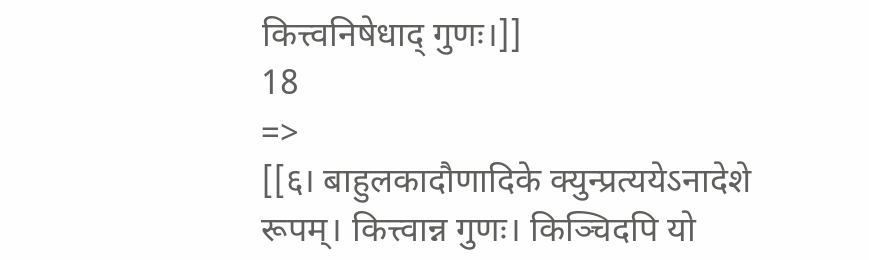कित्त्वनिषेधाद् गुणः।]]
18
=>
[[६। बाहुलकादौणादिके क्युन्प्रत्ययेऽनादेशे रूपम्। कित्त्वान्न गुणः। किञ्चिदपि यो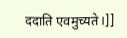ददाति एवमुच्यते।]]